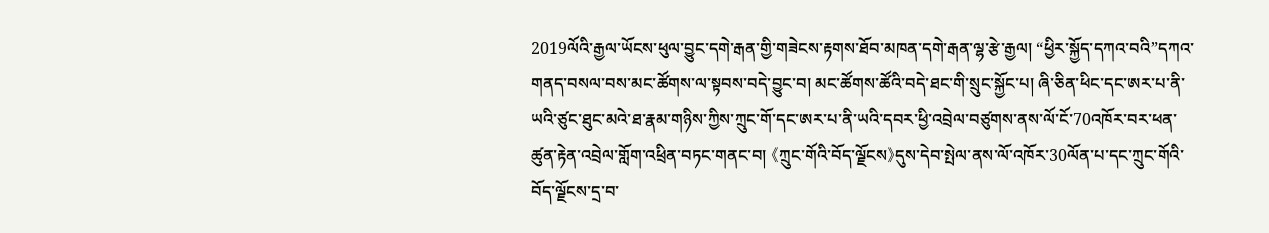2019ལོའི་རྒྱལ་ཡོངས་ཕུལ་བྱུང་དགེ་རྒན་གྱི་གཟེངས་རྟགས་ཐོབ་མཁན་དགེ་རྒན་ལྷ་རྩེ་རྒྱལ། “ཕྱིར་སྐྱོད་དཀའ་བའི”དཀའ་གནད་བསལ་བས་མང་ཚོགས་ལ་སྟབས་བདེ་བྱུང་བ། མང་ཚོགས་ཚོའི་བདེ་ཐང་གི་སྲུང་སྐྱོང་པ། ཞི་ཅིན་ཕིང་དང་ཨར་པ་ནི་ཡའི་ཙུང་ཐུང་མའེ་ཐ་རྣམ་གཉིས་ཀྱིས་ཀྲུང་གོ་དང་ཨར་པ་ནི་ཡའི་དབར་ཕྱི་འབྲེལ་བཙུགས་ནས་ལོ་ངོ་70འཁོར་བར་ཕན་ཚུན་རྟེན་འབྲེལ་གློག་འཕྲིན་བཏང་གནང་བ། 《ཀྲུང་གོའི་བོད་ལྗོངས》དུས་དེབ་སྤེལ་ནས་ལོ་འཁོར་30ལོན་པ་དང་ཀྲུང་གོའི་བོད་ལྗོངས་དྲ་བ་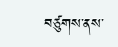བཙུགས་ནས་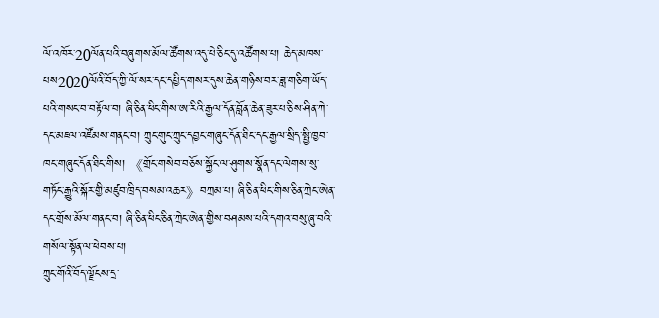ལོ་འཁོར་20ལོན་པའི་བཞུགས་མོལ་ཚོགས་འདུ་པེ་ཅིང་དུ་འཚོགས་པ། ཆེད་མཁས་པས2020ལོའི་བོད་ཀྱི་ལོ་སར་དང་དཔྱིད་གསར་དུས་ཆེན་གཉིས་བར་ཟླ་གཅིག་ཡོད་པའི་གསང་བ་བརྟོལ་བ། ཞི་ཅིན་ཕིང་གིས་ཨ་རིའི་རྒྱལ་དོན་བློན་ཆེན་ཟུར་པ་ཅིས་ཤིན་ཀེ་དང་མཇལ་འཛོམས་གནང་བ། ཀྲུང་གུང་ཀྲུང་དབྱང་གཞུང་དོན་ཐིང་དང་རྒྱལ་སྲིད་སྤྱི་ཁྱབ་ཁང་གཞུང་དོན་ཐིང་གིས། 《གྲོང་གསེབ་བཅོས་སྐྱོང་ལ་ཤུགས་སྣོན་དང་ལེགས་སུ་གཏོང་རྒྱུའི་སྐོར་གྱི་མཛུབ་ཁྲིད་བསམ་འཆར》བཀྲམ་པ། ཞི་ཅིན་ཕིང་གིས་ཅིན་ཀྲེང་ཨེན་དང་གྲོས་མོལ་གནང་བ། ཞི་ཅིན་ཕིང་ཅིན་ཀྲེང་ཨེན་གྱིས་བཤམས་པའི་དགའ་བསུ་ཞུ་བའི་གསོལ་སྟོན་ལ་ཕེབས་པ།
ཀྲུང་གོའི་བོད་ལྗོངས་དྲ་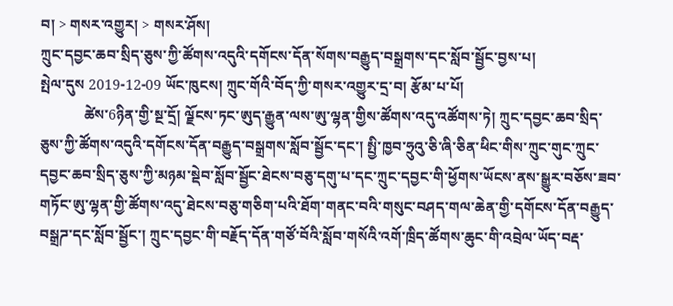བ། > གསར་འགྱུར། > གསར་ཤོས།
ཀྲུང་དབྱང་ཆབ་སྲིད་ཅུས་ཀྱི་ཚོགས་འདུའི་དགོངས་དོན་སོགས་བརྒྱུད་བསྒྲགས་དང་སློབ་སྦྱོང་བྱས་པ།
སྤེལ་དུས 2019-12-09 ཡོང་ཁུངས། ཀྲུང་གོའི་བོད་ཀྱི་གསར་འགྱུར་དྲ་བ། རྩོམ་པ་པོ།
            ཚེས་6ཉིན་གྱི་སྔ་དྲོ། ལྗོངས་ཏང་ཨུད་རྒྱུན་ལས་ཨུ་ལྷན་གྱིས་ཚོགས་འདུ་འཚོགས་ཏེ། ཀྲུང་དབྱང་ཆབ་སྲིད་ཅུས་ཀྱི་ཚོགས་འདུའི་དགོངས་དོན་བརྒྱུད་བསྒྲགས་སློབ་སྦྱོང་དང་། སྤྱི་ཁྱབ་ཧྲུའུ་ཅི་ཞི་ཅིན་ཕིང་གིས་ཀྲུང་གུང་ཀྲུང་དབྱང་ཆབ་སྲིད་ཅུས་ཀྱི་མཉམ་སྡེབ་སློབ་སྦྱོང་ཐེངས་བཅུ་དགུ་པ་དང་ཀྲུང་དབྱང་གི་ཕྱོགས་ཡོངས་ནས་སྒྱུར་བཅོས་ཟབ་གཏོང་ཨུ་ལྷན་གྱི་ཚོགས་འདུ་ཐེངས་བཅུ་གཅིག་པའི་ཐོག་གནང་བའི་གསུང་བཤད་གལ་ཆེན་གྱི་དགོངས་དོན་བརྒྱུད་བསྒྲཌ་དང་སློབ་སྦྱོང་། ཀྲུང་དབྱང་གི་བརྗོད་དོན་གཙོ་བོའི་སློབ་གསོའི་འགོ་ཁྲིད་ཚོགས་ཆུང་གི་འབྲེལ་ཡོད་བརྡ་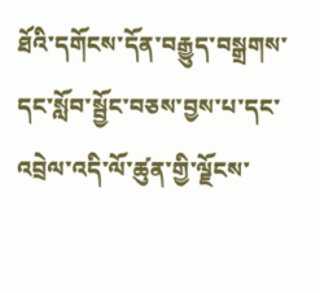ཐོའི་དགོངས་དོན་བརྒྱུད་བསྒྲགས་དང་སློབ་སྦྱོང་བཅས་བྱས་པ་དང་འབྲེལ་འདི་ལོ་ཚུན་གྱི་ལྗོངས་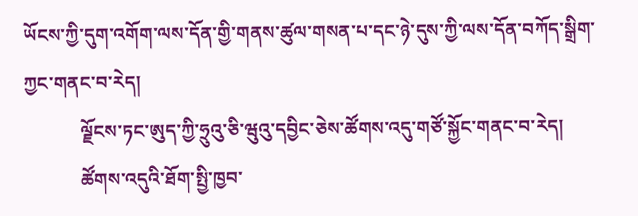ཡོངས་ཀྱི་དུག་འགོག་ལས་དོན་གྱི་གནས་ཚུལ་གསན་པ་དང་ཉེ་དུས་ཀྱི་ལས་དོན་བཀོད་སྒྲིག་ཀྱང་གནང་བ་རེད།
            ལྗོངས་ཏང་ཨུད་ཀྱི་ཧྲུའུ་ཅི་ཝུའུ་དབྱིང་ཅེས་ཚོགས་འདུ་གཙོ་སྐྱོང་གནང་བ་རེད།
            ཚོགས་འདུའི་ཐོག་སྤྱི་ཁྱབ་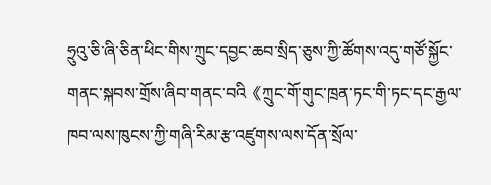ཧྲུའུ་ཅི་ཞི་ཅིན་ཕིང་གིས་ཀྲུང་དབྱང་ཆབ་སྲིད་ཅུས་ཀྱི་ཚོགས་འདུ་གཙོ་སྐྱོང་གནང་སྐབས་གྲོས་ཞིབ་གནང་བའི《ཀྲུང་གོ་གུང་ཁྲན་ཏང་གི་ཏང་དང་རྒྱལ་ཁབ་ལས་ཁུངས་ཀྱི་གཞི་རིམ་རྩ་འཛུགས་ལས་དོན་སྲོལ་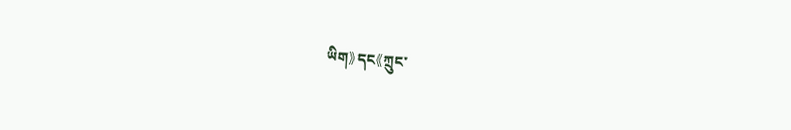ཡིག》དང《ཀྲུང་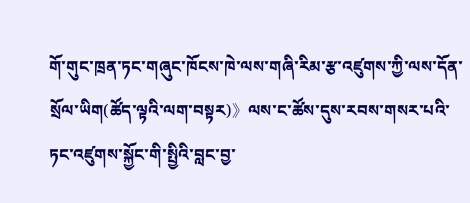གོ་གུང་ཁྲན་ཏང་གཞུང་ཁོངས་ཁེ་ལས་གཞི་རིམ་རྩ་འཛུགས་ཀྱི་ལས་དོན་སྲོལ་ཡིག(ཚོད་ལྟའི་ལག་བསྟར)》ལས་ང་ཚོས་དུས་རབས་གསར་པའི་ཏང་འཛུགས་སྐྱོང་གི་སྤྱིའི་བླང་བྱ་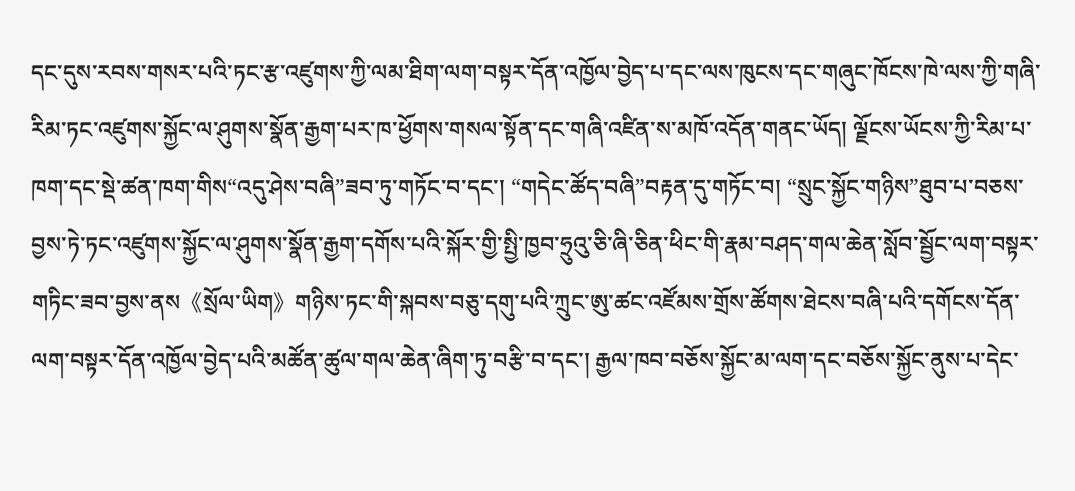དང་དུས་རབས་གསར་པའི་ཏང་རྩ་འཛུགས་ཀྱི་ལམ་ཐིག་ལག་བསྟར་དོན་འཁྱོལ་བྱེད་པ་དང་ལས་ཁུངས་དང་གཞུང་ཁོངས་ཁེ་ལས་ཀྱི་གཞི་རིམ་ཏང་འཛུགས་སྐྱོང་ལ་ཤུགས་སྣོན་རྒྱག་པར་ཁ་ཕྱོགས་གསལ་སྟོན་དང་གཞི་འཛིན་ས་མཁོ་འདོན་གནང་ཡོད། ལྗོངས་ཡོངས་ཀྱི་རིམ་པ་ཁག་དང་སྡེ་ཚན་ཁག་གིས“འདུ་ཤེས་བཞི”ཟབ་ཏུ་གཏོང་བ་དང་། “གདེང་ཚོད་བཞི”བརྟན་དུ་གཏོང་བ། “སྲུང་སྐྱོང་གཉིས”ཐུབ་པ་བཅས་བྱས་ཏེ་ཏང་འཛུགས་སྐྱོང་ལ་ཤུགས་སྣོན་རྒྱག་དགོས་པའི་སྐོར་གྱི་སྤྱི་ཁྱབ་ཧྲུའུ་ཅི་ཞི་ཅིན་ཕིང་གི་རྣམ་བཤད་གལ་ཆེན་སློབ་སྦྱོང་ལག་བསྟར་གཏིང་ཟབ་བྱས་ནས《སྲོལ་ཡིག》གཉིས་ཏང་གི་སྐབས་བཅུ་དགུ་པའི་ཀྲུང་ཨུ་ཚང་འཛོམས་གྲོས་ཚོགས་ཐེངས་བཞི་པའི་དགོངས་དོན་ལག་བསྟར་དོན་འཁྱོལ་བྱེད་པའི་མཚོན་ཚུལ་གལ་ཆེན་ཞིག་ཏུ་བརྩི་བ་དང་། རྒྱལ་ཁབ་བཅོས་སྐྱོང་མ་ལག་དང་བཅོས་སྐྱོང་ནུས་པ་དེང་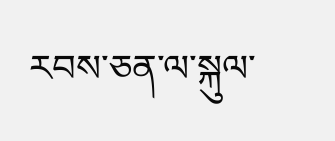རབས་ཅན་ལ་སྐུལ་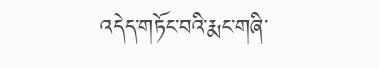འདེད་གཏོང་བའི་རྨང་གཞི་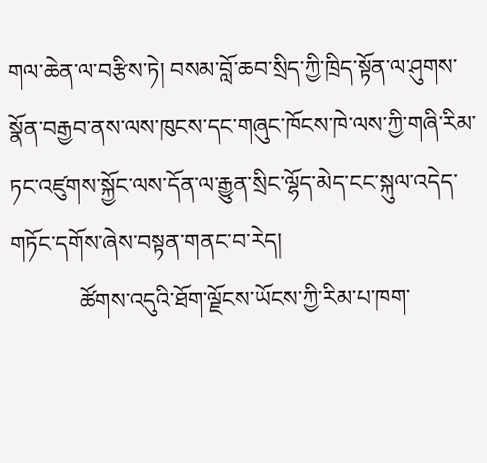གལ་ཆེན་ལ་བརྩིས་ཏེ། བསམ་བློ་ཆབ་སྲིད་ཀྱི་ཁྲིད་སྟོན་ལ་ཤུགས་སྣོན་བརྒྱབ་ནས་ལས་ཁུངས་དང་གཞུང་ཁོངས་ཁེ་ལས་ཀྱི་གཞི་རིམ་ཏང་འཛུགས་སྐྱོང་ལས་དོན་ལ་རྒྱུན་སྲིང་ལྷོད་མེད་ངང་སྐུལ་འདེད་གཏོང་དགོས་ཞེས་བསྟན་གནང་བ་རེད།
            ཚོགས་འདུའི་ཐོག་ལྗོངས་ཡོངས་ཀྱི་རིམ་པ་ཁག་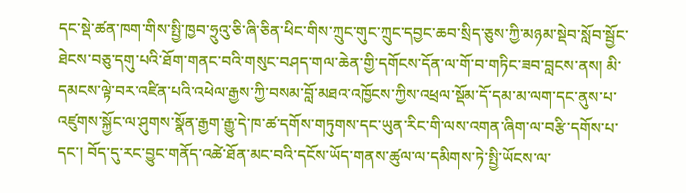དང་སྡེ་ཚན་ཁག་གིས་སྤྱི་ཁྱབ་ཧྲུའུ་ཅི་ཞི་ཅིན་ཕིང་གིས་ཀྲུང་གུང་ཀྲུང་དབྱང་ཆབ་སྲིད་ཅུས་ཀྱི་མཉམ་སྡེབ་སློབ་སྦྱོང་ཐེངས་བཅུ་དགུ་པའི་ཐོག་གནང་བའི་གསུང་བཤད་གལ་ཆེན་གྱི་དགོངས་དོན་ལ་གོ་བ་གཏིང་ཟབ་བླངས་ནས། མི་དམངས་ལྟེ་བར་འཛིན་པའི་འཕེལ་རྒྱས་ཀྱི་བསམ་བློ་མཐའ་འཁྱོངས་ཀྱིས་འཕྲལ་སྡོམ་དོ་དམ་མ་ལག་དང་ནུས་པ་འཛུགས་སྐྱོང་ལ་ཤུགས་སྣོན་རྒྱག་རྒྱུ་དེ་ཁ་ཚ་དགོས་གཏུགས་དང་ཡུན་རིང་གི་ལས་འགན་ཞིག་ལ་བརྩི་དགོས་པ་དང་། བོད་དུ་རང་བྱུང་གནོད་འཚེ་ཐོན་མང་བའི་དངོས་ཡོད་གནས་ཚུལ་ལ་དམིགས་ཏེ་སྤྱི་ཡོངས་ལ་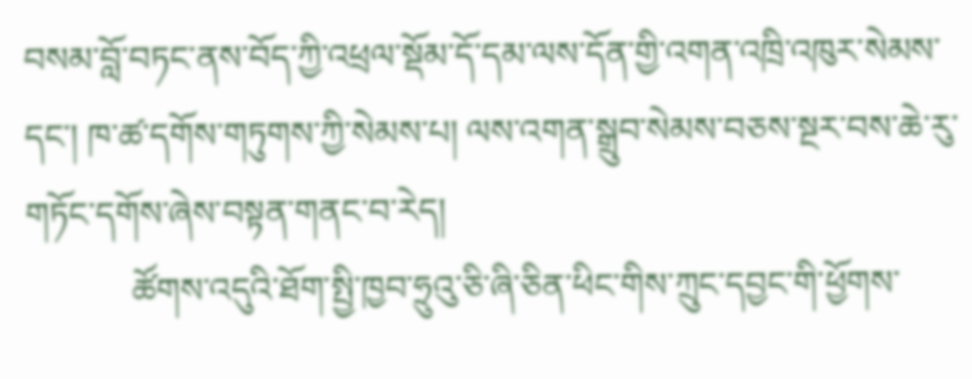བསམ་བློ་བཏང་ནས་བོད་ཀྱི་འཕྲལ་སྡོམ་དོ་དམ་ལས་དོན་གྱི་འགན་འཁྲི་འཁུར་སེམས་དང་། ཁ་ཚ་དགོས་གཏུགས་ཀྱི་སེམས་པ། ལས་འགན་སྒྲུབ་སེམས་བཅས་སྔར་བས་ཆེ་རུ་གཏོང་དགོས་ཞེས་བསྟན་གནང་བ་རེད།
            ཚོགས་འདུའི་ཐོག་སྤྱི་ཁྱབ་ཧྲུའུ་ཅི་ཞི་ཅིན་ཕིང་གིས་ཀྲུང་དབྱང་གི་ཕྱོགས་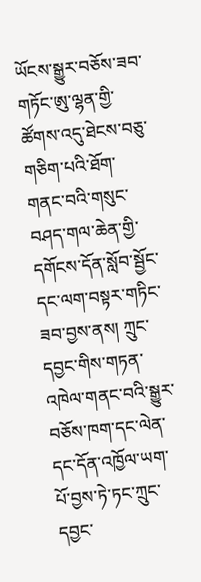ཡོངས་སྒྱུར་བཅོས་ཟབ་གཏོང་ཨུ་ལྷན་གྱི་ཚོགས་འདུ་ཐེངས་བཅུ་གཅིག་པའི་ཐོག་གནང་བའི་གསུང་བཤད་གལ་ཆེན་གྱི་དགོངས་དོན་སློབ་སྦྱོང་དང་ལག་བསྟར་གཏིང་ཟབ་བྱས་ནས། ཀྲུང་དབྱང་གིས་གཏན་འཁེལ་གནང་བའི་སྒྱུར་བཅོས་ཁག་དང་ལེན་དང་དོན་འཁྱོལ་ཡག་པོ་བྱས་ཏེ་ཏང་ཀྲུང་དབྱང་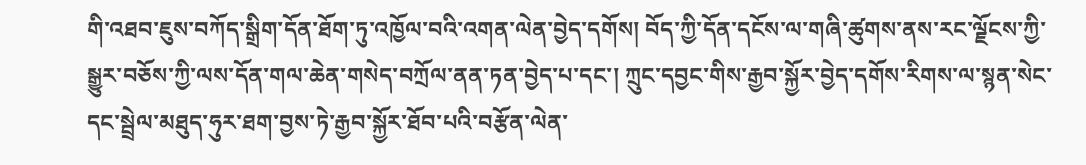གི་འཐབ་ཇུས་བཀོད་སྒྲིག་དོན་ཐོག་ཏུ་འཁྱོལ་བའི་འགན་ལེན་བྱེད་དགོས། བོད་ཀྱི་དོན་དངོས་ལ་གཞི་ཚུགས་ནས་རང་ལྗོངས་ཀྱི་སྒྱུར་བཅོས་ཀྱི་ལས་དོན་གལ་ཆེན་གསེད་བཀྲོལ་ནན་ཏན་བྱེད་པ་དང་། ཀྲུང་དབྱང་གིས་རྒྱབ་སྐྱོར་བྱེད་དགོས་རིགས་ལ་སྙན་སེང་དང་སྦྲེལ་མཐུད་ཧུར་ཐག་བྱས་ཏེ་རྒྱབ་སྐྱོར་ཐོབ་པའི་བརྩོན་ལེན་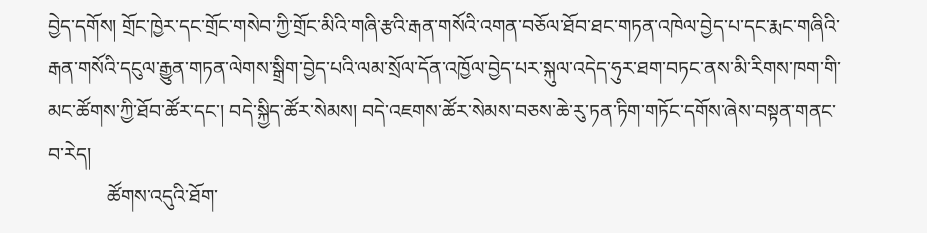བྱེད་དགོས། གྲོང་ཁྱེར་དང་གྲོང་གསེབ་ཀྱི་གྲོང་མིའི་གཞི་རྩའི་རྒན་གསོའི་འགན་བཅོལ་ཐོབ་ཐང་གཏན་འཁེལ་བྱེད་པ་དང་རྨང་གཞིའི་རྒན་གསོའི་དངུལ་རྒྱུན་གཏན་ལེགས་སྒྲིག་བྱེད་པའི་ལམ་སྲོལ་དོན་འཁྱོལ་བྱེད་པར་སྐུལ་འདེད་ཧུར་ཐག་བཏང་ནས་མི་རིགས་ཁག་གི་མང་ཚོགས་ཀྱི་ཐོབ་ཚོར་དང་། བདེ་སྐྱིད་ཚོར་སེམས། བདེ་འཇགས་ཚོར་སེམས་བཅས་ཆེ་རུ་ཏན་ཏིག་གཏོང་དགོས་ཞེས་བསྟན་གནང་བ་རེད།
            ཚོགས་འདུའི་ཐོག་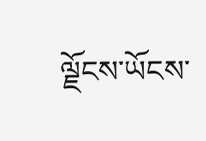ལྗོངས་ཡོངས་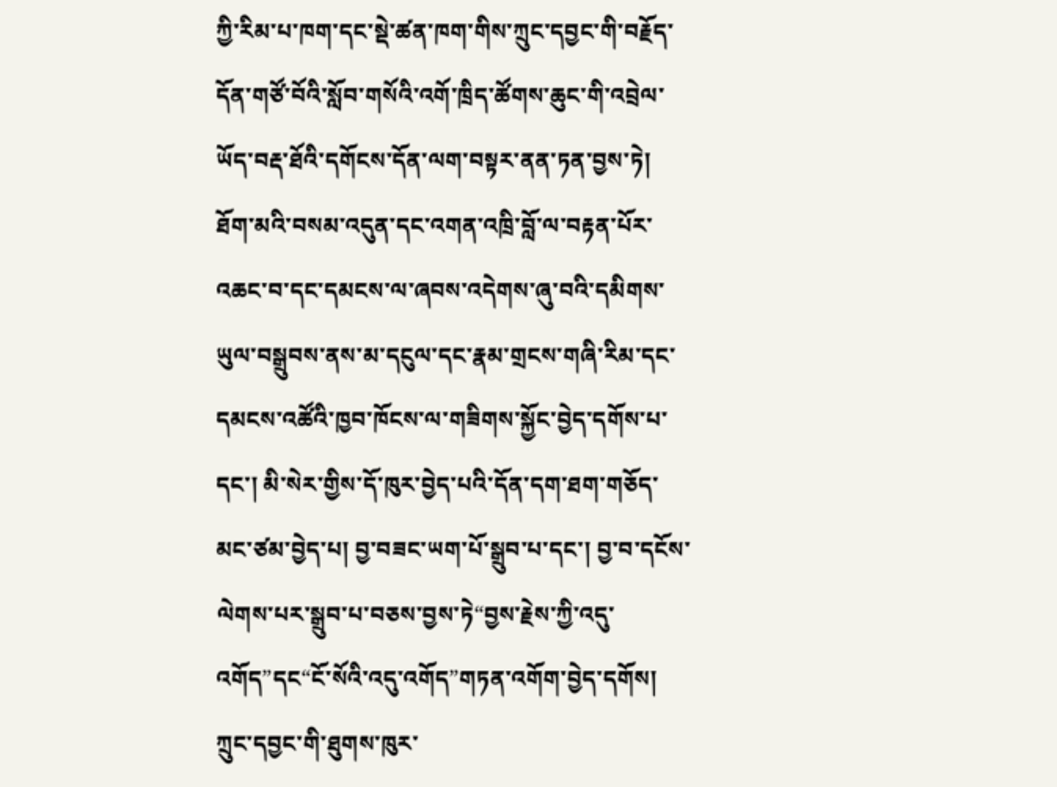ཀྱི་རིམ་པ་ཁག་དང་སྡེ་ཚན་ཁག་གིས་ཀྲུང་དབྱང་གི་བརྗོད་དོན་གཙོ་བོའི་སློབ་གསོའི་འགོ་ཁྲིད་ཚོགས་ཆུང་གི་འབྲེལ་ཡོད་བརྡ་ཐོའི་དགོངས་དོན་ལག་བསྟར་ནན་ཏན་བྱས་ཏེ། ཐོག་མའི་བསམ་འདུན་དང་འགན་འཁྲི་བློ་ལ་བརྟན་པོར་འཆང་བ་དང་དམངས་ལ་ཞབས་འདེགས་ཞུ་བའི་དམིགས་ཡུལ་བསྒྲུབས་ནས་མ་དངུལ་དང་རྣམ་གྲངས་གཞི་རིམ་དང་དམངས་འཚོའི་ཁྱབ་ཁོངས་ལ་གཟིགས་སྐྱོང་བྱེད་དགོས་པ་དང་། མི་སེར་གྱིས་དོ་ཁུར་བྱེད་པའི་དོན་དག་ཐག་གཅོད་མང་ཙམ་བྱེད་པ། བྱ་བཟང་ཡག་པོ་སྒྲུབ་པ་དང་། བྱ་བ་དངོས་ལེགས་པར་སྒྲུབ་པ་བཅས་བྱས་ཏེ“བྱས་རྗེས་ཀྱི་འདུ་འགོད”དང“ངོ་སོའི་འདུ་འགོད”གཏན་འགོག་བྱེད་དགོས། ཀྲུང་དབྱང་གི་ཐུགས་ཁུར་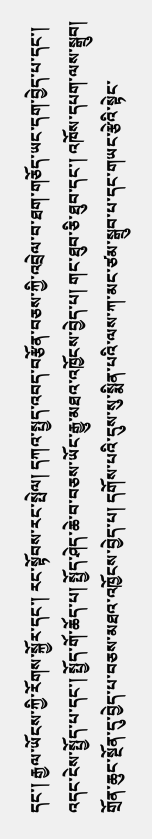དང་། རྒྱལ་ཡོངས་ཀྱི་རོགས་སྐྱོར་དང་། རང་སྟོབས་རང་སྤེལ། དཀའ་སྤྱད་འབད་བརྩོན་བཅས་ཀྱི་འབྲེལ་བ་ཐག་གཅོད་ཡང་དག་བྱེད་པ་དང་། འདང་ངེས་སྤྱོད་པ་དང་། སྤྱོད་གོ་ཆོད་པ། སྤྱོད་ཤེད་ཆེ་བ་བཅས་ཡོང་རྒྱུ་མཐའ་འཁྱོངས་བྱེད་པ། གང་ཐུབ་ཅི་ཐུབ་དང་། འཁོས་དཔག་ལས་སྒྲུབ། གྲོན་ཆུང་སྔོན་དུ་བྱེད་པ་བཅས་མཐའ་འཁྱོངས་བྱེད་པ། དགོས་པའི་དུས་སུ་སྨིན་པའི་ལས་ཀ་མང་ཙམ་སྒྲུབ་པ་དང་གཡང་རྩེའི་སྟེང་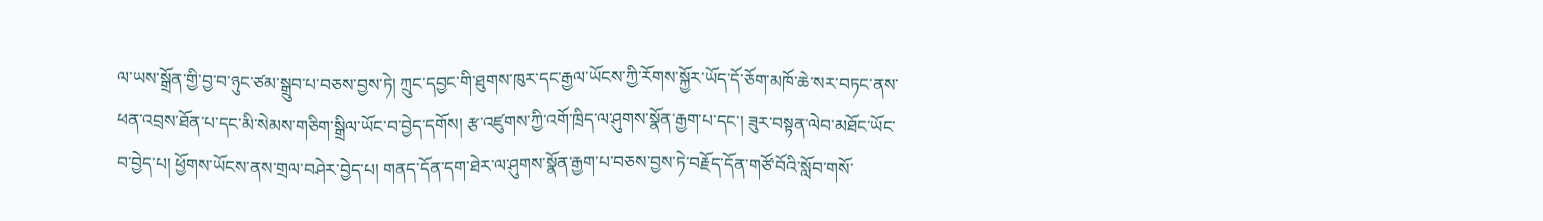ལ་ཡས་སྒྲོན་གྱི་བྱ་བ་ཉུང་ཙམ་སྒྲུབ་པ་བཅས་བྱས་ཏེ། ཀྲུང་དབྱང་གི་ཐུགས་ཁུར་དང་རྒྱལ་ཡོངས་ཀྱི་རོགས་སྐྱོར་ཡོད་དོ་ཅོག་མཁོ་ཆེ་སར་བཏང་ནས་ཕན་འབྲས་ཐོན་པ་དང་མི་སེམས་གཅིག་སྒྲིལ་ཡོང་བ་བྱེད་དགོས། རྩ་འཛུགས་ཀྱི་འགོ་ཁྲིད་ལ་ཤུགས་སྣོན་རྒྱག་པ་དང་། ཟུར་བསྟན་ལེབ་མཐོང་ཡོང་བ་བྱེད་པ། ཕྱོགས་ཡོངས་ནས་གྲལ་བཤེར་བྱེད་པ། གནད་དོན་དག་ཐེར་ལ་ཤུགས་སྣོན་རྒྱག་པ་བཅས་བྱས་ཏེ་བརྗོད་དོན་གཙོ་བོའི་སློབ་གསོ་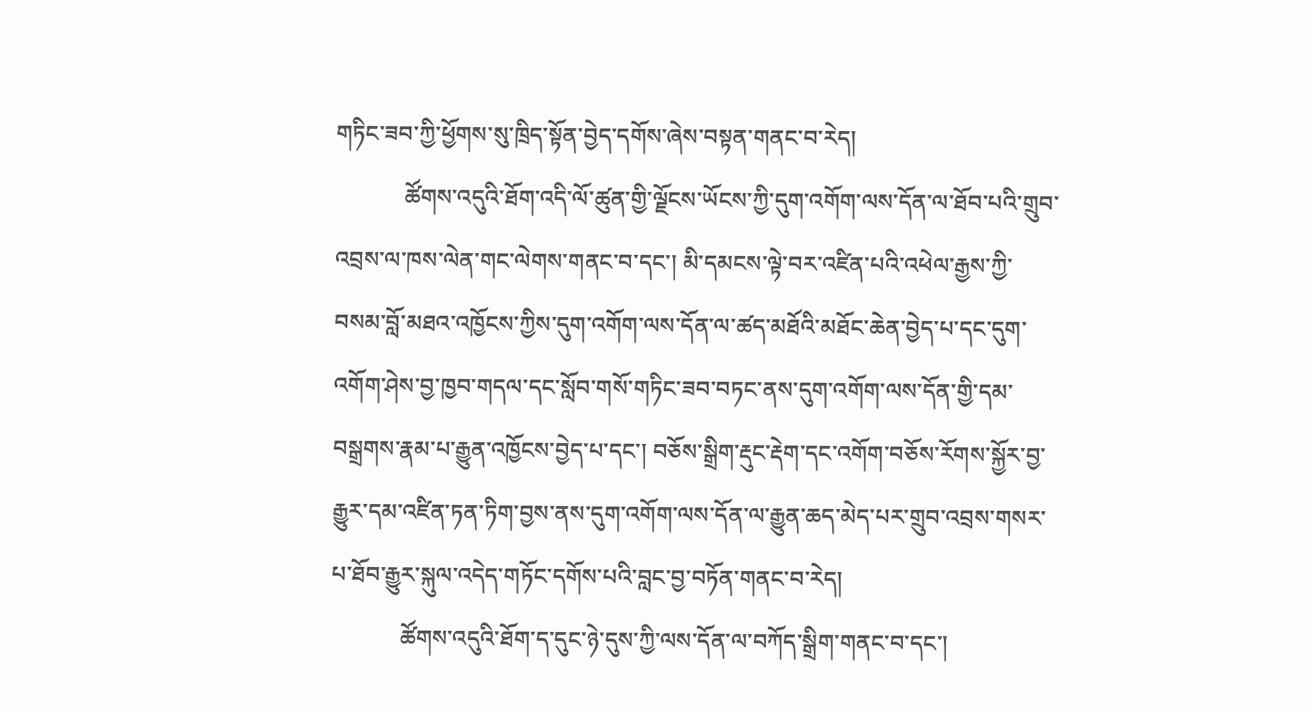གཏིང་ཟབ་ཀྱི་ཕྱོགས་སུ་ཁྲིད་སྟོན་བྱེད་དགོས་ཞེས་བསྟན་གནང་བ་རེད།
            ཚོགས་འདུའི་ཐོག་འདི་ལོ་ཚུན་གྱི་ལྗོངས་ཡོངས་ཀྱི་དུག་འགོག་ལས་དོན་ལ་ཐོབ་པའི་གྲུབ་འབྲས་ལ་ཁས་ལེན་གང་ལེགས་གནང་བ་དང་། མི་དམངས་ལྟེ་བར་འཛིན་པའི་འཕེལ་རྒྱས་ཀྱི་བསམ་བློ་མཐའ་འཁྱོངས་ཀྱིས་དུག་འགོག་ལས་དོན་ལ་ཚད་མཐོའི་མཐོང་ཆེན་བྱེད་པ་དང་དུག་འགོག་ཤེས་བྱ་ཁྱབ་གདལ་དང་སློབ་གསོ་གཏིང་ཟབ་བཏང་ནས་དུག་འགོག་ལས་དོན་གྱི་དམ་བསྒྲགས་རྣམ་པ་རྒྱུན་འཁྱོངས་བྱེད་པ་དང་། བཅོས་སྒྲིག་རྡུང་རྡེག་དང་འགོག་བཅོས་རོགས་སྐྱོར་བྱ་རྒྱུར་དམ་འཛིན་ཏན་ཏིག་བྱས་ནས་དུག་འགོག་ལས་དོན་ལ་རྒྱུན་ཆད་མེད་པར་གྲུབ་འབྲས་གསར་པ་ཐོབ་རྒྱུར་སྐུལ་འདེད་གཏོང་དགོས་པའི་བླང་བྱ་བཏོན་གནང་བ་རེད།
            ཚོགས་འདུའི་ཐོག་ད་དུང་ཉེ་དུས་ཀྱི་ལས་དོན་ལ་བཀོད་སྒྲིག་གནང་བ་དང་།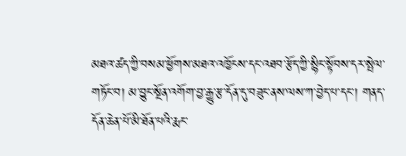མཐའ་ཚད་ཀྱི་བསམ་ཕྱོགས་མཐའ་འཁྱོངས་དང་འཐབ་རྩོད་ཀྱི་སྙིང་སྟོབས་དར་སྤེལ་གཏོང་བ། མ་བྱུང་སྔོན་འགོག་བྱ་རྒྱུ་རྩ་དོན་དུ་བཟུང་ནས་ལས་ཀ་བྱེད་པ་དང་། གནད་དོན་ཆེན་པོ་མི་ཐོན་པའི་རྨང་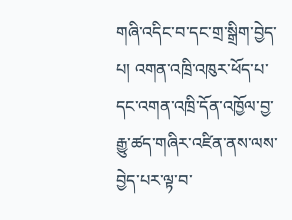གཞི་འདིང་བ་དང་གྲ་སྒྲིག་བྱེད་པ། འགན་འཁྲི་འཁུར་ཕོད་པ་དང་འགན་འཁྲི་དོན་འཁྱོལ་བྱ་རྒྱུ་ཚད་གཞིར་འཛིན་ནས་ལས་བྱེད་པར་ལྟ་བ་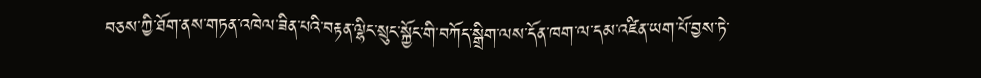བཅས་ཀྱི་ཐོག་ནས་གཏན་འཁེལ་ཟིན་པའི་བརྟན་ལྷིང་སྲུང་སྐྱོང་གི་བཀོད་སྒྲིག་ལས་དོན་ཁག་ལ་དམ་འཛིན་ཡག་པོ་བྱས་ཏེ་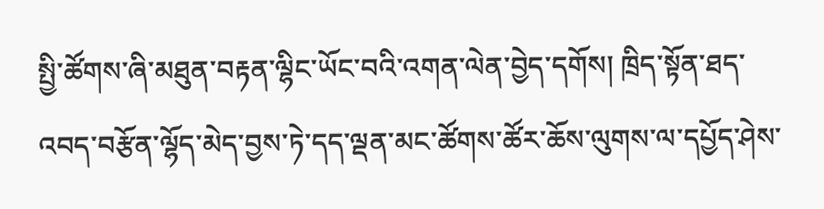སྤྱི་ཚོགས་ཞི་མཐུན་བརྟན་ལྷིང་ཡོང་བའི་འགན་ལེན་བྱེད་དགོས། ཁྲིད་སྟོན་ཐད་འབད་བརྩོན་ལྷོད་མེད་བྱས་ཏེ་དད་ལྡན་མང་ཚོགས་ཚོར་ཆོས་ལུགས་ལ་དཔྱོད་ཤེས་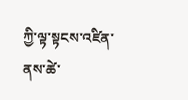ཀྱི་ལྟ་སྟངས་འཛིན་ནས་ཚེ་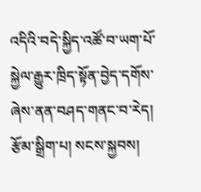འདིའི་བདེ་སྐྱིད་འཚོ་བ་ཡག་པོ་སྐྱེལ་རྒྱུར་ཁྲིད་སྟོན་བྱེད་དགོས་ཞེས་ནན་བཤད་གནང་བ་རེད།
རྩོམ་སྒྲིག་པ། སངས་སྐྱབས།